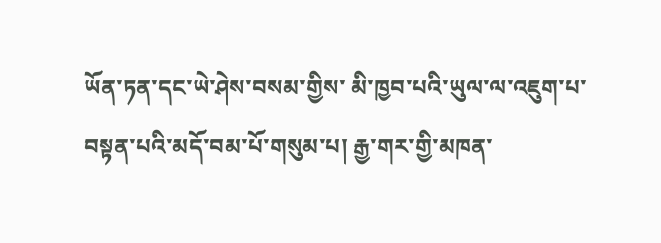ཡོན་ཏན་དང་ཡེ་ཤེས་བསམ་གྱིས་ མི་ཁྱབ་པའི་ཡུལ་ལ་འཇུག་པ་བསྟན་པའི་མདོ་བམ་པོ་གསུམ་པ། རྒྱ་གར་གྱི་མཁན་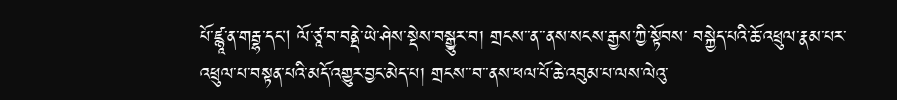པོ་ཛྙཱ་ན་གརྦྷ་དང། ལོ་ཙཱ་བ་བནྡེ་ཡེ་ཤེས་སྡེས་བསྒྱུར་བ། གྲངས་་ན་་ནས་སངས་རྒྱས་ཀྱི་སྟོབས་ བསྐྱེད་པའི་ཆོ་འཕྲུལ་རྣམ་པར་འཕྲུལ་པ་བསྟན་པའི་མདོ་འགྱུར་བྱང་མེད་པ། གྲངས་་བ་་ནས་ཕལ་པོ་ཆེ་འབུམ་པ་ལས་ལེའུ་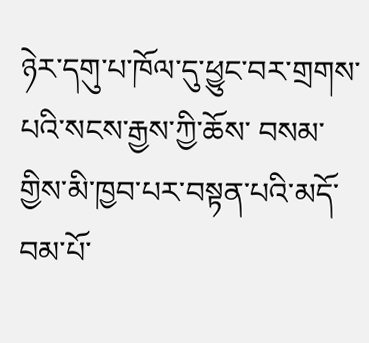ཉེར་དགུ་པ་ཁོལ་དུ་ཕྱུང་བར་གྲགས་པའི་སངས་རྒྱས་ཀྱི་ཆོས་ བསམ་གྱིས་མི་ཁྱབ་པར་བསྟན་པའི་མདོ་བམ་པོ་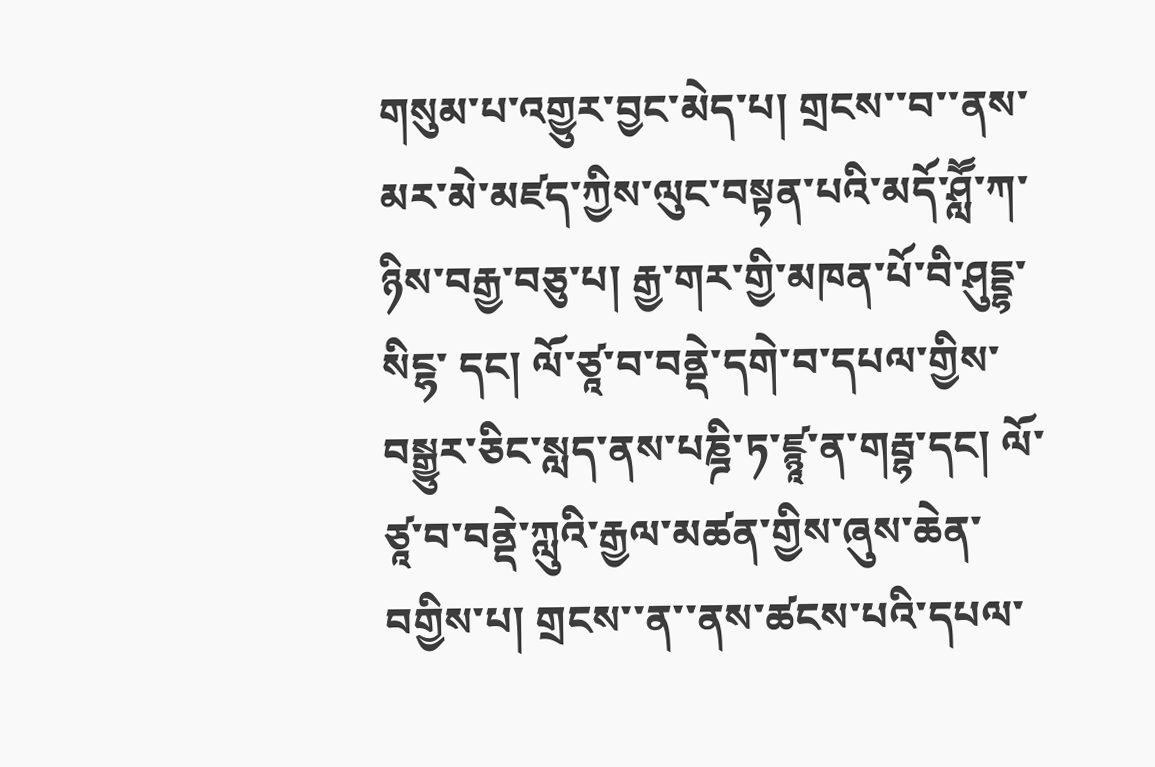གསུམ་པ་འགྱུར་བྱང་མེད་པ། གྲངས་་བ་་ནས་མར་མེ་མཛད་ཀྱིས་ལུང་བསྟན་པའི་མདོ་ཤླཽ་ཀ་ཉིས་བརྒྱ་བཅུ་པ། རྒྱ་གར་གྱི་མཁན་པོ་བི་ཤུདྡྷ་སིངྷ་ དང། ལོ་ཙཱ་བ་བནྡེ་དགེ་བ་དཔལ་གྱིས་བསྒྱུར་ཅིང་སླད་ནས་པཎྜི་ཏ་ཛྙཱ་ན་གརྦྷ་དང། ལོ་ཙཱ་བ་བནྡེ་ཀླུའི་རྒྱལ་མཚན་གྱིས་ཞུས་ཆེན་བགྱིས་པ། གྲངས་་ན་་ནས་ཚངས་པའི་དཔལ་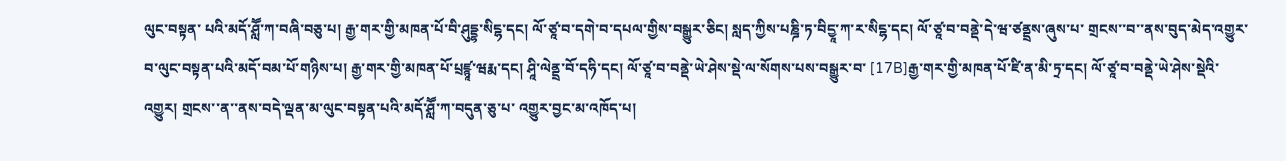ལུང་བསྟན་ པའི་མདོ་ཤླཽ་ཀ་བཞི་བཅུ་པ། རྒྱ་གར་གྱི་མཁན་པོ་བི་ཤུདྡྷ་སིངྷ་དང། ལོ་ཙཱ་བ་དགེ་བ་དཔལ་གྱིས་བསྒྱུར་ཅིང། སླད་ཀྱིས་པཎྜི་ཏ་བིདྱཱ་ཀ་ར་སིངྷ་དང། ལོ་ཙཱ་བ་བནྡེ་དེ་ཝ་ཙནྡྲས་ཞུས་པ་ གྲངས་་བ་་ནས་བུད་མེད་འགྱུར་བ་ལུང་བསྟན་པའི་མདོ་བམ་པོ་གཉིས་པ། རྒྱ་གར་གྱི་མཁན་པོ་པྲཛྙཱ་ཝརྨ་དང། ཤཱི་ལེནྡྲ་བོ་དཧི་དང། ལོ་ཙཱ་བ་བནྡེ་ཡེ་ཤེས་སྡེ་ལ་སོགས་པས་བསྒྱུར་བ་ [17B]རྒྱ་གར་གྱི་མཁན་པོ་ཛི་ན་མི་ཏྲ་དང། ལོ་ཙཱ་བ་བནྡེ་ཡེ་ཤེས་སྡེའི་འགྱུར། གྲངས་་ན་་ནས་བདེ་ལྡན་མ་ལུང་བསྟན་པའི་མདོ་ཤླཽ་ཀ་བདུན་ཅུ་པ་ འགྱུར་བྱང་མ་འཁོད་པ།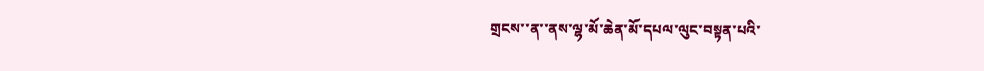གྲངས་་ན་་ནས་ལྷ་མོ་ཆེན་མོ་དཔལ་ལུང་བསྟན་པའི་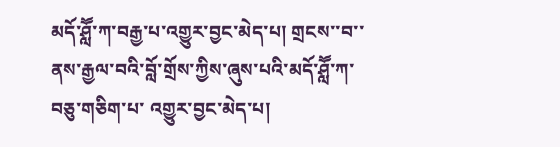མདོ་ཤླཽ་ཀ་བརྒྱ་པ་འགྱུར་བྱང་མེད་པ། གྲངས་་བ་་ནས་རྒྱལ་བའི་བློ་གྲོས་ཀྱིས་ཞུས་པའི་མདོ་ཤླཽ་ཀ་བཅུ་གཅིག་པ་ འགྱུར་བྱང་མེད་པ།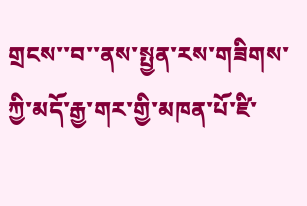གྲངས་་བ་་ནས་སྤྱན་རས་གཟིགས་ཀྱི་མདོ་རྒྱ་གར་གྱི་མཁན་པོ་ཛི་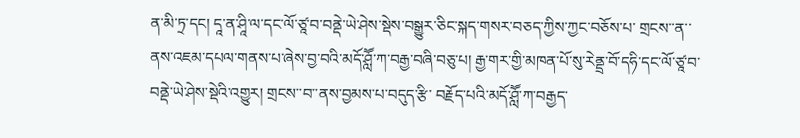ན་མི་ཏྲ་དང། དཱ་ན་ཤཱི་ལ་དང་ལོ་ཙཱ་བ་བནྡེ་ཡེ་ཤེས་སྡེས་བསྒྱུར་ཅིང་སྐད་གསར་བཅད་ཀྱིས་ཀྱང་བཅོས་པ་ གྲངས་་ན་་ནས་འཇམ་དཔལ་གནས་པ་ཞེས་བྱ་བའི་མདོ་ཤླཽ་ཀ་བརྒྱ་བཞི་བཅུ་པ། རྒྱ་གར་གྱི་མཁན་པོ་སུ་རེནྡྲ་བོ་དཧི་དང་ལོ་ཙཱ་བ་བནྡེ་ཡེ་ཤེས་སྡེའི་འགྱུར། གྲངས་་བ་་ནས་བྱམས་པ་བདུད་རྩི་ བརྗོད་པའི་མདོ་ཤླཽ་ཀ་བརྒྱད་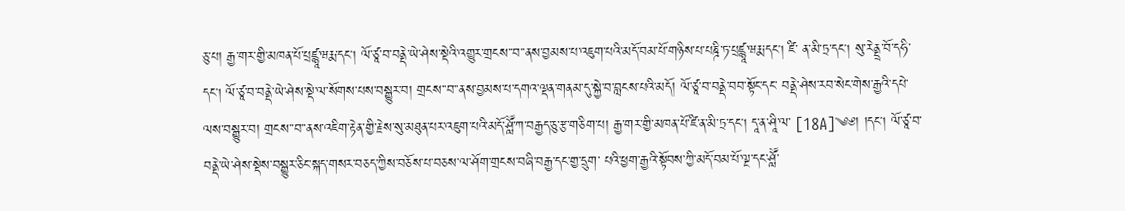ཅུ་པ། རྒྱ་གར་གྱི་མཁན་པོ་པྲཛྙཱ་ཝརྨ་དང། ལོ་ཙཱ་བ་བནྡེ་ཡེ་ཤེས་སྡེའི་འགྱུར་གྲངས་་བ་་ནས་བྱམས་པ་འཇུག་པའི་མདོ་བམ་པོ་གཉིས་པ་པཎྜི་ཏ་པྲཛྙཱ་ཝརྨ་དང། ཛི་ ན་མི་ཏྲ་དང། སུ་རེནྡྲ་བོ་དཧི་དང། ལོ་ཙཱ་བ་བནྡེ་ཡེ་ཤེས་སྡེ་ལ་སོགས་པས་བསྒྱུར་བ། གྲངས་་བ་་ནས་བྱམས་པ་དགའ་ལྡན་གནམ་དུ་སྐྱེ་བ་བླངས་པའི་མདོ། ལོ་ཙཱ་བ་བནྡེ་བབ་སྟོང་དང་ བནྡེ་ཤེས་རབ་སེང་གེས་རྒྱའི་དཔེ་ལས་བསྒྱུར་བ། གྲངས་་བ་་ནས་འཇིག་རྟེན་གྱི་རྗེས་སུ་མཐུན་པར་འཇུག་པའི་མདོ་ཤླཽ་ཀ་བརྒྱད་ཅུ་རྩ་གཅིག་པ། རྒྱ་གར་གྱི་མཁན་པོ་ཛི་ན་མི་ཏྲ་དང། དཱ་ན་ཤཱི་ལ་ [18A]༄༅། །དང། ལོ་ཙཱ་བ་བནྡེ་ཡེ་ཤེས་སྡེས་བསྒྱུར་ཅིང་སྐད་གསར་བཅད་ཀྱིས་བཅོས་པ་བཅས་ལ་ཤོག་གྲངས་བཞི་བརྒྱ་དང་གྱ་དྲུག་ པའི་ཕྱག་རྒྱའི་སྟོབས་ཀྱི་མདོ་བམ་པོ་ལྔ་དང་ཤླཽ་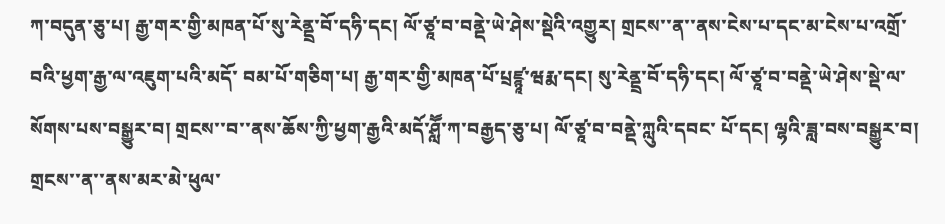ཀ་བདུན་ཅུ་པ། རྒྱ་གར་གྱི་མཁན་པོ་སུ་རེནྡྲ་བོ་དཧི་དང། ལོ་ཙཱ་བ་བནྡེ་ཡེ་ཤེས་སྡེའི་འགྱུར། གྲངས་་ན་་ནས་ངེས་པ་དང་མ་ངེས་པ་འགྲོ་བའི་ཕྱག་རྒྱ་ལ་འཇུག་པའི་མདོ་ བམ་པོ་གཅིག་པ། རྒྱ་གར་གྱི་མཁན་པོ་པྲཛྙཱ་ཝརྨ་དང། སུ་རེནྡྲ་བོ་དཧི་དང། ལོ་ཙཱ་བ་བནྡེ་ཡེ་ཤེས་སྡེ་ལ་སོགས་པས་བསྒྱུར་བ། གྲངས་་བ་་ནས་ཆོས་ཀྱི་ཕྱག་རྒྱའི་མདོ་ཤླཽ་ཀ་བརྒྱད་ཅུ་པ། ལོ་ཙཱ་བ་བནྡེ་ཀླུའི་དབང་ པོ་དང། ལྷའི་ཟླ་བས་བསྒྱུར་བ། གྲངས་་ན་་ནས་མར་མེ་ཕུལ་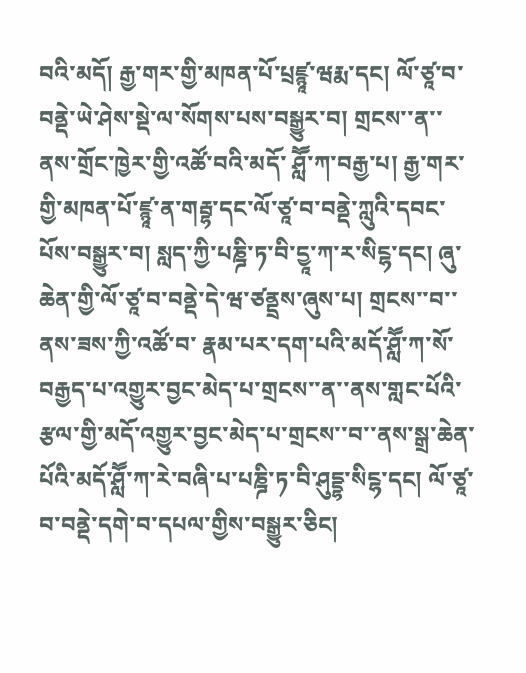བའི་མདོ། རྒྱ་གར་གྱི་མཁན་པོ་པྲཛྙཱ་ཝརྨ་དང། ལོ་ཙཱ་བ་བནྡེ་ཡེ་ཤེས་སྡེ་ལ་སོགས་པས་བསྒྱུར་བ། གྲངས་་ན་་ནས་གྲོང་ཁྱེར་གྱི་འཚོ་བའི་མདོ་ ཤླཽ་ཀ་བརྒྱ་པ། རྒྱ་གར་གྱི་མཁན་པོ་ཛྙཱ་ན་གརྦྷ་དང་ལོ་ཙཱ་བ་བནྡེ་ཀླུའི་དབང་པོས་བསྒྱུར་བ། སླད་ཀྱི་པཎྜི་ཏ་བི་དྱཱ་ཀ་ར་སིངྷ་དང། ཞུ་ཆེན་གྱི་ལོ་ཙཱ་བ་བནྡེ་དེ་ཝ་ཙནྡྲས་ཞུས་པ། གྲངས་་བ་་ནས་ཟས་ཀྱི་འཚོ་བ་ རྣམ་པར་དག་པའི་མདོ་ཤླཽ་ཀ་སོ་བརྒྱད་པ་འགྱུར་བྱང་མེད་པ་གྲངས་་ན་་ནས་གླང་པོའི་རྩལ་གྱི་མདོ་འགྱུར་བྱང་མེད་པ་གྲངས་་བ་་ནས་སྒྲ་ཆེན་པོའི་མདོ་ཤླཽ་ཀ་རེ་བཞི་པ་པཎྜི་ཏ་བི་ཤུདྡྷ་སིངྷ་དང། ལོ་ཙཱ་ བ་བནྡེ་དགེ་བ་དཔལ་གྱིས་བསྒྱུར་ཅིང།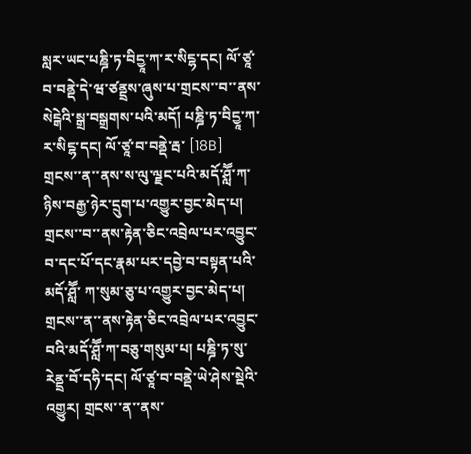སླར་ཡང་པཎྜི་ཏ་བིདྱཱ་ཀ་ར་སིངྷ་དང། ལོ་ཙཱ་བ་བནྡེ་དེ་ཝ་ཙནྡྲས་ཞུས་པ་གྲངས་་བ་་ནས་སེངྒེའི་སྒྲ་བསྒྲགས་པའི་མདོ། པཎྜི་ཏ་བིདྱཱ་ཀ་ར་སིངྷ་དང། ལོ་ཙཱ་བ་བནྡེ་རྦ་ [18B] གྲངས་་ན་་ནས་ས་ལུ་ལྗང་པའི་མདོ་ཤླཽ་ཀ་ཉིས་བརྒྱ་ཉེར་དྲུག་པ་འགྱུར་བྱང་མེད་པ། གྲངས་་བ་་ནས་རྟེན་ཅིང་འབྲེལ་པར་འབྱུང་བ་དང་པོ་དང་རྣམ་པར་དབྱེ་བ་བསྟན་པའི་མདོ་ཤླཽ་ ཀ་སུམ་ཅུ་པ་འགྱུར་བྱང་མེད་པ། གྲངས་་ན་་ནས་རྟེན་ཅིང་འབྲེལ་པར་འབྱུང་བའི་མདོ་ཤླཽ་ཀ་བཅུ་གསུམ་པ། པཎྜི་ཏ་སུ་རེནྡྲ་བོ་དཧི་དང། ལོ་ཙཱ་བ་བནྡེ་ཡེ་ཤེས་སྡེའི་འགྱུར། གྲངས་་ན་་ནས་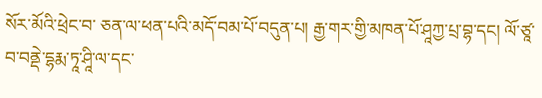སོར་མོའི་ཕྲེང་བ་ ཅན་ལ་ཕན་པའི་མདོ་བམ་པོ་བདུན་པ། རྒྱ་གར་གྱི་མཁན་པོ་ཤཱཀྱ་པྲ་བྷ་དང། ལོ་ཙཱ་བ་བནྡེ་དྷརྨ་ཏཱ་ཤཱི་ལ་དང་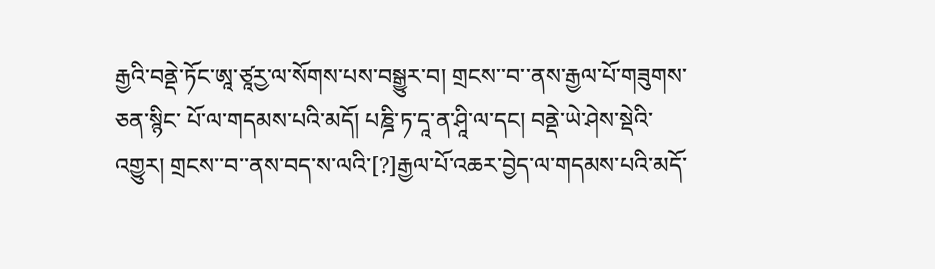རྒྱའི་བནྡེ་ཏོང་ཨཱ་ཙཱརྱ་ལ་སོགས་པས་བསྒྱུར་བ། གྲངས་་བ་་ནས་རྒྱལ་པོ་གཟུགས་ཅན་སྙིང་ པོ་ལ་གདམས་པའི་མདོ། པཎྜི་ཏ་དཱ་ན་ཤཱི་ལ་དང། བནྡེ་ཡེ་ཤེས་སྡེའི་འགྱུར། གྲངས་་བ་་ནས་བད་ས་ལའི་[?]རྒྱལ་པོ་འཆར་བྱེད་ལ་གདམས་པའི་མདོ་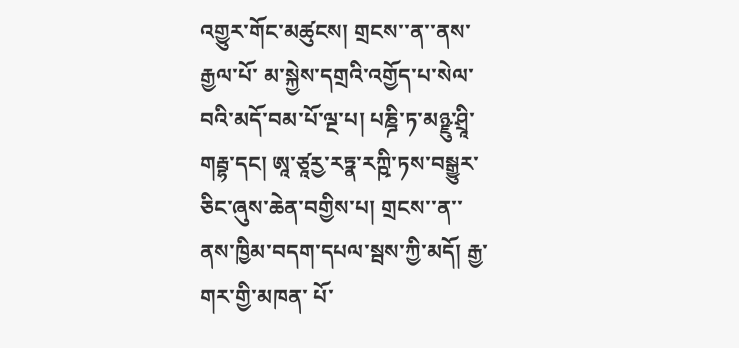འགྱུར་གོང་མཚུངས། གྲངས་་ན་་ནས་རྒྱལ་པོ་ མ་སྐྱེས་དགྲའི་འགྱོད་པ་སེལ་བའི་མདོ་བམ་པོ་ལྔ་པ། པཎྜི་ཏ་མཉྫུ་ཤྲཱི་གརྦྷ་དང། ཨཱ་ཙཱརྱ་རཏྣ་རཀྵི་ཏས་བསྒྱུར་ཅིང་ཞུས་ཆེན་བགྱིས་པ། གྲངས་་ན་་ནས་ཁྱིམ་བདག་དཔལ་སྦས་ཀྱི་མདོ། རྒྱ་གར་གྱི་མཁན་ པོ་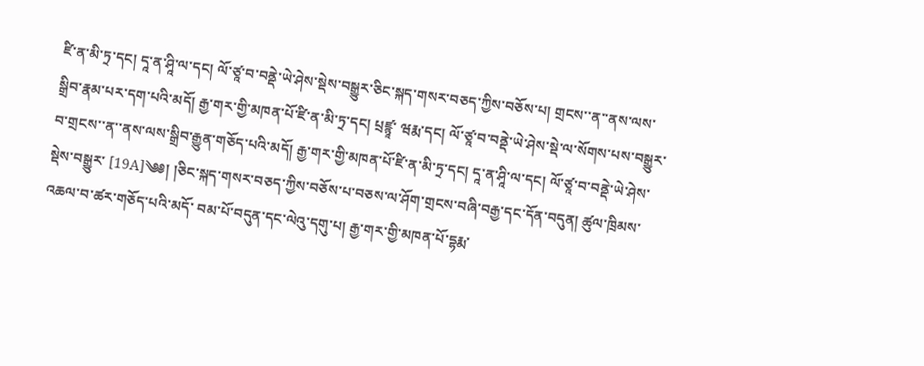ཛི་ན་མི་ཏྲ་དང། དཱ་ན་ཤཱི་ལ་དང། ལོ་ཙཱ་བ་བནྡེ་ཡེ་ཤེས་སྡེས་བསྒྱུར་ཅིང་སྐད་གསར་བཅད་ཀྱིས་བཅོས་པ། གྲངས་་ན་་ནས་ལས་སྒྲིབ་རྣམ་པར་དག་པའི་མདོ། རྒྱ་གར་གྱི་མཁན་པོ་ཛི་ན་མི་ཏྲ་དང། པྲཛྙཱ་ ཝརྨ་དང། ལོ་ཙཱ་བ་བནྡེ་ཡེ་ཤེས་སྡེ་ལ་སོགས་པས་བསྒྱུར་བ་གྲངས་་ན་་ནས་ལས་སྒྲིབ་རྒྱུན་གཅོད་པའི་མདོ། རྒྱ་གར་གྱི་མཁན་པོ་ཛི་ན་མི་ཏྲ་དང། དཱ་ན་ཤཱི་ལ་དང། ལོ་ཙཱ་བ་བནྡེ་ཡེ་ཤེས་སྡེས་བསྒྱུར་ [19A]༄༅། །ཅིང་སྐད་གསར་བཅད་ཀྱིས་བཅོས་པ་བཅས་ལ་ཤོག་གྲངས་བཞི་བརྒྱ་དང་དོན་བདུན། ཚུལ་ཁྲིམས་འཆལ་བ་ཚར་གཅོད་པའི་མདོ་ བམ་པོ་བདུན་དང་ལེའུ་དགུ་པ། རྒྱ་གར་གྱི་མཁན་པོ་དྷརྨ་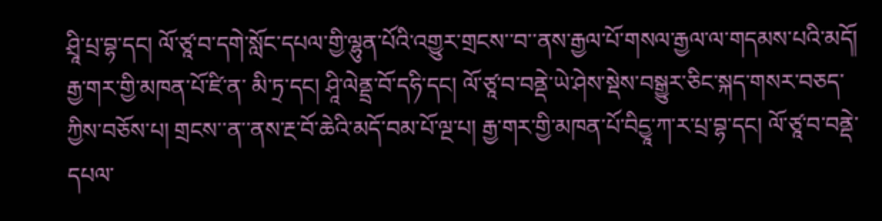ཤྲཱི་པྲ་བྷ་དང། ལོ་ཙཱ་བ་དགེ་སློང་དཔལ་གྱི་ལྷུན་པོའི་འགྱུར་གྲངས་་བ་་ནས་རྒྱལ་པོ་གསལ་རྒྱལ་ལ་གདམས་པའི་མདོ། རྒྱ་གར་གྱི་མཁན་པོ་ཛི་ན་ མི་ཏྲ་དང། ཤཱི་ལེནྡྲ་བོ་དཧི་དང། ལོ་ཙཱ་བ་བནྡེ་ཡེ་ཤེས་སྡེས་བསྒྱུར་ཅིང་སྐད་གསར་བཅད་ཀྱིས་བཅོས་པ། གྲངས་་ན་་ནས་རྔ་བོ་ཆེའི་མདོ་བམ་པོ་ལྔ་པ། རྒྱ་གར་གྱི་མཁན་པོ་བིདྱཱ་ཀ་ར་པྲ་བྷ་དང། ལོ་ཙཱ་བ་བནྡེ་ དཔལ་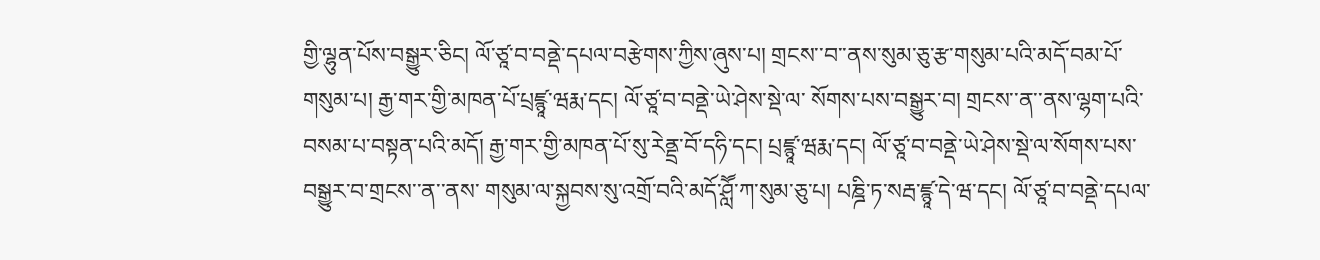གྱི་ལྷུན་པོས་བསྒྱུར་ཅིང། ལོ་ཙཱ་བ་བནྡེ་དཔལ་བརྩེགས་ཀྱིས་ཞུས་པ། གྲངས་་བ་་ནས་སུམ་ཅུ་རྩ་གསུམ་པའི་མདོ་བམ་པོ་གསུམ་པ། རྒྱ་གར་གྱི་མཁན་པོ་པྲཛྙཱ་ཝརྨ་དང། ལོ་ཙཱ་བ་བནྡེ་ཡེ་ཤེས་སྡེ་ལ་ སོགས་པས་བསྒྱུར་བ། གྲངས་་ན་་ནས་ལྷག་པའི་བསམ་པ་བསྟན་པའི་མདོ། རྒྱ་གར་གྱི་མཁན་པོ་སུ་རེནྡྲ་བོ་དཧི་དང། པྲཛྙཱ་ཝརྨ་དང། ལོ་ཙཱ་བ་བནྡེ་ཡེ་ཤེས་སྡེ་ལ་སོགས་པས་བསྒྱུར་བ་གྲངས་་ན་་ནས་ གསུམ་ལ་སྐྱབས་སུ་འགྲོ་བའི་མདོ་ཤླཽ་ཀ་སུམ་ཅུ་པ། པཎྜི་ཏ་སརྦ་ཛྙཱ་དེ་ཝ་དང། ལོ་ཙཱ་བ་བནྡེ་དཔལ་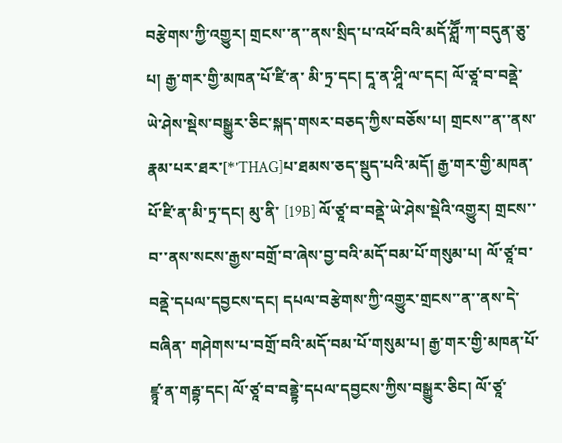བརྩེགས་ཀྱི་འགྱུར། གྲངས་་ན་་ནས་སྲིད་པ་འཕོ་བའི་མདོ་ཤླཽ་ཀ་བདུན་ཅུ་པ། རྒྱ་གར་གྱི་མཁན་པོ་ཛི་ན་ མི་ཏྲ་དང། དཱ་ན་ཤཱི་ལ་དང། ལོ་ཙཱ་བ་བནྡེ་ཡེ་ཤེས་སྡེས་བསྒྱུར་ཅིང་སྐད་གསར་བཅད་ཀྱིས་བཅོས་པ། གྲངས་་ན་་ནས་རྣམ་པར་ཐར་[*'THAG]པ་ཐམས་ཅད་སྡུད་པའི་མདོ། རྒྱ་གར་གྱི་མཁན་པོ་ཛི་ན་མི་ཏྲ་དང། མུ་ནི་ [19B] ལོ་ཙཱ་བ་བནྡེ་ཡེ་ཤེས་སྡེའི་འགྱུར། གྲངས་་བ་་ནས་སངས་རྒྱས་བགྲོ་བ་ཞེས་བྱ་བའི་མདོ་བམ་པོ་གསུམ་པ། ལོ་ཙཱ་བ་བནྡེ་དཔལ་དབྱངས་དང། དཔལ་བརྩེགས་ཀྱི་འགྱུར་གྲངས་་ན་་ནས་དེ་བཞིན་ གཤེགས་པ་བགྲོ་བའི་མདོ་བམ་པོ་གསུམ་པ། རྒྱ་གར་གྱི་མཁན་པོ་ཛྙཱ་ན་གརྦྷ་དང། ལོ་ཙཱ་བ་བནྡྷེ་དཔལ་དབྱངས་ཀྱིས་བསྒྱུར་ཅིང། ལོ་ཙཱ་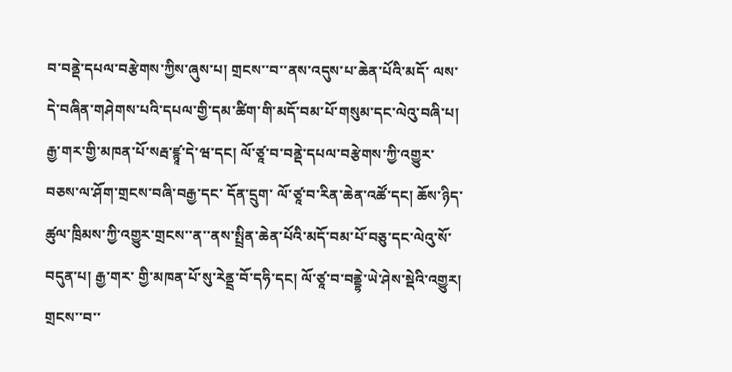བ་བནྡེ་དཔལ་བརྩེགས་ཀྱིས་ཞུས་པ། གྲངས་་བ་་ནས་འདུས་པ་ཆེན་པོའི་མདོ་ ལས་དེ་བཞིན་གཤེགས་པའི་དཔལ་གྱི་དམ་ཚིག་གི་མདོ་བམ་པོ་གསུམ་དང་ལེའུ་བཞི་པ། རྒྱ་གར་གྱི་མཁན་པོ་སརྦ་ཛྙཱ་དེ་ཝ་དང། ལོ་ཙཱ་བ་བནྡེ་དཔལ་བརྩེགས་ཀྱི་འགྱུར་བཅས་ལ་ཤོག་གྲངས་བཞི་བརྒྱ་དང་ དོན་དྲུག་ ལོ་ཙཱ་བ་རིན་ཆེན་འཚོ་དང། ཆོས་ཉིད་ཚུལ་ཁྲིམས་ཀྱི་འགྱུར་གྲངས་་ན་་ནས་སྤྲིན་ཆེན་པོའི་མདོ་བམ་པོ་བཅུ་དང་ལེའུ་སོ་བདུན་པ། རྒྱ་གར་ གྱི་མཁན་པོ་སུ་རེནྡྲ་བོ་དཧི་དང། ལོ་ཙཱ་བ་བནྡྷེ་ཡེ་ཤེས་སྡེའི་འགྱུར། གྲངས་་བ་་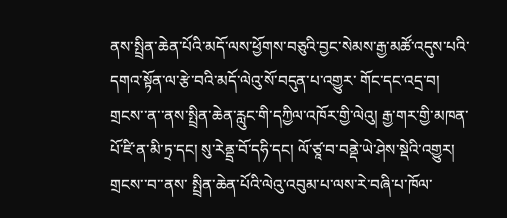ནས་སྤྲིན་ཆེན་པོའི་མདོ་ལས་ཕྱོགས་བཅུའི་བྱང་སེམས་རྒྱ་མཚོ་འདུས་པའི་དགའ་སྟོན་ལ་རྩེ་བའི་མདོ་ལེའུ་སོ་བདུན་པ་འགྱུར་ གོང་དང་འདྲ་བ། གྲངས་་ན་་ནས་སྤྲིན་ཆེན་རླུང་གི་དཀྱིལ་འཁོར་གྱི་ལེའུ། རྒྱ་གར་གྱི་མཁན་པོ་ཛི་ན་མི་ཏྲ་དང། སུ་རེནྡྲ་བོ་དཧི་དང། ལོ་ཙཱ་བ་བནྡེ་ཡེ་ཤེས་སྡེའི་འགྱུར། གྲངས་་བ་་ནས་ སྤྲིན་ཆེན་པོའི་ལེའུ་འབུམ་པ་ལས་རེ་བཞི་པ་ཁོལ་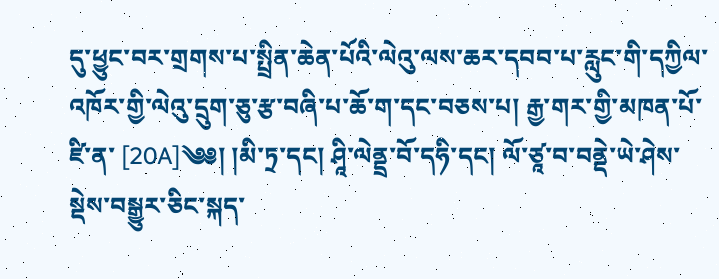དུ་ཕྱུང་བར་གྲགས་པ་སྤྲིན་ཆེན་པོའི་ལེའུ་ལས་ཆར་དབབ་པ་རླུང་གི་དཀྱིལ་འཁོར་གྱི་ལེའུ་དྲུག་ཅུ་རྩ་བཞི་པ་ཆོ་ག་དང་བཅས་པ། རྒྱ་གར་གྱི་མཁན་པོ་ཛི་ན་ [20A]༄༅། །མི་ཏྲ་དང། ཤཱི་ལེནྡྲ་བོ་དཧི་དང། ལོ་ཙཱ་བ་བནྡེ་ཡེ་ཤེས་སྡེས་བསྒྱུར་ཅིང་སྐད་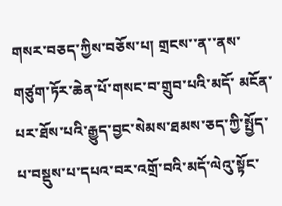གསར་བཅད་ཀྱིས་བཅོས་པ། གྲངས་་ན་་ནས་གཙུག་ཏོར་ཆེན་པོ་གསང་བ་གྲུབ་པའི་མདོ་ མངོན་པར་ཐོས་པའི་རྒྱུད་བྱང་སེམས་ཐམས་ཅད་ཀྱི་སྤྱོད་པ་བསྡུས་པ་དཔའ་བར་འགྲོ་བའི་མདོ་ལེའུ་སྟོང་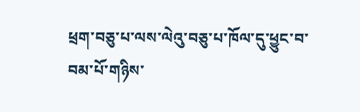ཕྲག་བཅུ་པ་ལས་ལེའུ་བཅུ་པ་ཁོལ་དུ་ཕྱུང་བ་བམ་པོ་གཉིས་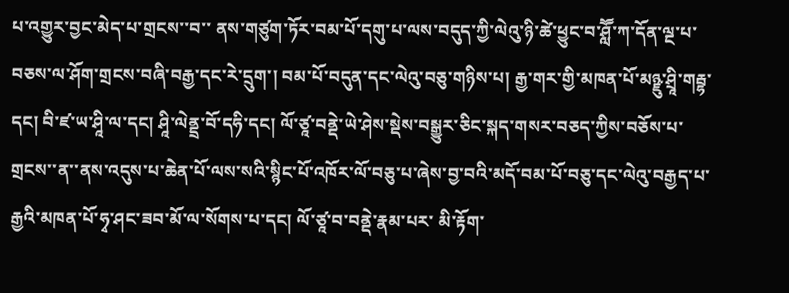པ་འགྱུར་བྱང་མེད་པ་གྲངས་་བ་་ ནས་གཙུག་ཏོར་བམ་པོ་དགུ་པ་ལས་བདུད་ཀྱི་ལེའུ་ཉི་ཚེ་ཕྱུང་བ་ཤླཽ་ཀ་དོན་ལྔ་པ་བཅས་ལ་ཤོག་གྲངས་བཞི་བརྒྱ་དང་རེ་དྲུག་། བམ་པོ་བདུན་དང་ལེའུ་བཅུ་གཉིས་པ། རྒྱ་གར་གྱི་མཁན་པོ་མཉྫུ་ཤྲཱི་གརྦྷ་དང། བི་ཛ་ཡ་ཤཱི་ལ་དང། ཤཱི་ལེནྡྲ་བོ་དཧི་དང། ལོ་ཙཱ་བནྡེ་ཡེ་ཤེས་སྡེས་བསྒྱུར་ཅིང་སྐད་གསར་བཅད་ཀྱིས་བཅོས་པ་ གྲངས་་ན་་ནས་འདུས་པ་ཆེན་པོ་ལས་སའི་སྙིང་པོ་འཁོར་ལོ་བཅུ་པ་ཞེས་བྱ་བའི་མདོ་བམ་པོ་བཅུ་དང་ལེའུ་བརྒྱད་པ་རྒྱའི་མཁན་པོ་ཧྭ་ཤང་ཟབ་མོ་ལ་སོགས་པ་དང། ལོ་ཙཱ་བ་བནྡེ་རྣམ་པར་ མི་རྟོག་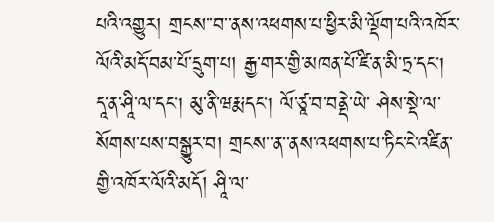པའི་འགྱུར། གྲངས་་བ་་ནས་འཕགས་པ་ཕྱིར་མི་ལྡོག་པའི་འཁོར་ལོའི་མདོ་བམ་པོ་དྲུག་པ། རྒྱ་གར་གྱི་མཁན་པོ་ཛི་ན་མི་ཏྲ་དང། དཱ་ན་ཤཱི་ལ་དང། མུ་ནི་ཝརྨ་དང། ལོ་ཙཱ་བ་བནྡེ་ཡེ་ ཤེས་སྡེ་ལ་སོགས་པས་བསྒྱུར་བ། གྲངས་་ན་་ནས་འཕགས་པ་ཏིང་ངེ་འཛིན་གྱི་འཁོར་ལོའི་མདོ། ཤཱི་ལ་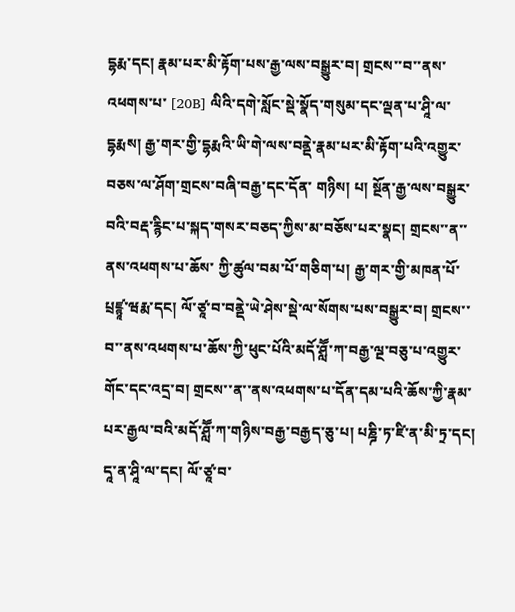དྷརྨ་དང། རྣམ་པར་མི་རྟོག་པས་རྒྱ་ལས་བསྒྱུར་བ། གྲངས་་བ་་ནས་འཕགས་པ་ [20B] ལིའི་དགེ་སློང་སྡེ་སྣོད་གསུམ་དང་ལྡན་པ་ཤཱི་ལ་དྷརྨས། རྒྱ་གར་གྱི་དྷརྨའི་ཡི་གེ་ལས་བནྡེ་རྣམ་པར་མི་རྟོག་པའི་འགྱུར་བཅས་ལ་ཤོག་གྲངས་བཞི་བརྒྱ་དང་དོན་ གཉིས། པ། སྔོན་རྒྱ་ལས་བསྒྱུར་བའི་བརྡ་རྙིང་པ་སྐད་གསར་བཅད་ཀྱིས་མ་བཅོས་པར་སྣང། གྲངས་་ན་་ནས་འཕགས་པ་ཆོས་ ཀྱི་ཚུལ་བམ་པོ་གཅིག་པ། རྒྱ་གར་གྱི་མཁན་པོ་པྲཛྙཱ་ཝརྨ་དང། ལོ་ཙཱ་བ་བནྡེ་ཡེ་ཤེས་སྡེ་ལ་སོགས་པས་བསྒྱུར་བ། གྲངས་་བ་་ནས་འཕགས་པ་ཆོས་ཀྱི་ཕུང་པོའི་མདོ་ཤླཽ་ཀ་བརྒྱ་ལྔ་བཅུ་པ་འགྱུར་ གོང་དང་འདྲ་བ། གྲངས་་ན་་ནས་འཕགས་པ་དོན་དམ་པའི་ཆོས་ཀྱི་རྣམ་པར་རྒྱལ་བའི་མདོ་ཤླཽ་ཀ་གཉིས་བརྒྱ་བརྒྱད་ཅུ་པ། པཎྜི་ཏ་ཛི་ན་མི་ཏྲ་དང། དཱ་ན་ཤཱི་ལ་དང། ལོ་ཙཱ་བ་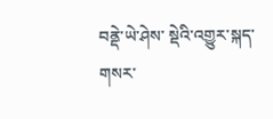བནྡེ་ཡེ་ཤེས་ སྡེའི་འགྱུར་སྐད་གསར་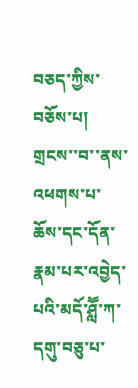བཅད་ཀྱིས་བཅོས་པ། གྲངས་་བ་་ནས་འཕགས་པ་ཆོས་དང་དོན་རྣམ་པར་འབྱེད་པའི་མདོ་ཤླཽ་ཀ་དགུ་བཅུ་པ་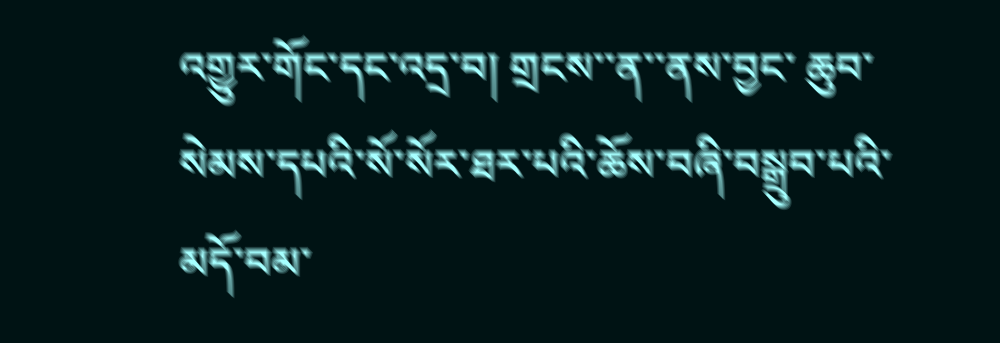འགྱུར་གོང་དང་འདྲ་བ། གྲངས་་ན་་ནས་བྱང་ ཆུབ་སེམས་དཔའི་སོ་སོར་ཐར་པའི་ཆོས་བཞི་བསྒྲུབ་པའི་མདོ་བམ་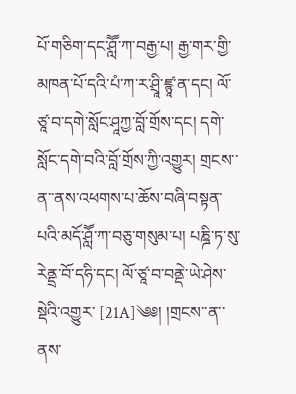པོ་གཅིག་དང་ཤླཽ་ཀ་བརྒྱ་པ། རྒྱ་གར་གྱི་མཁན་པོ་དའི་པཾ་ཀ་ར་ཤྲཱི་ཛྙཱ་ན་དང། ལོ་ཙཱ་བ་དགེ་སློང་ཤཱཀྱ་བློ་གྲོས་དང། དགེ་ སློང་དགེ་བའི་བློ་གྲོས་ཀྱི་འགྱུར། གྲངས་་ན་་ནས་འཕགས་པ་ཆོས་བཞི་བསྟན་པའི་མདོ་ཤླཽ་ཀ་བཅུ་གསུམ་པ། པཎྜི་ཏ་སུ་རེནྡྲ་བོ་དཧི་དང། ལོ་ཙཱ་བ་བནྡེ་ཡེ་ཤེས་སྡེའི་འགྱུར་ [21A]༄༅། །གྲངས་་ན་་ནས་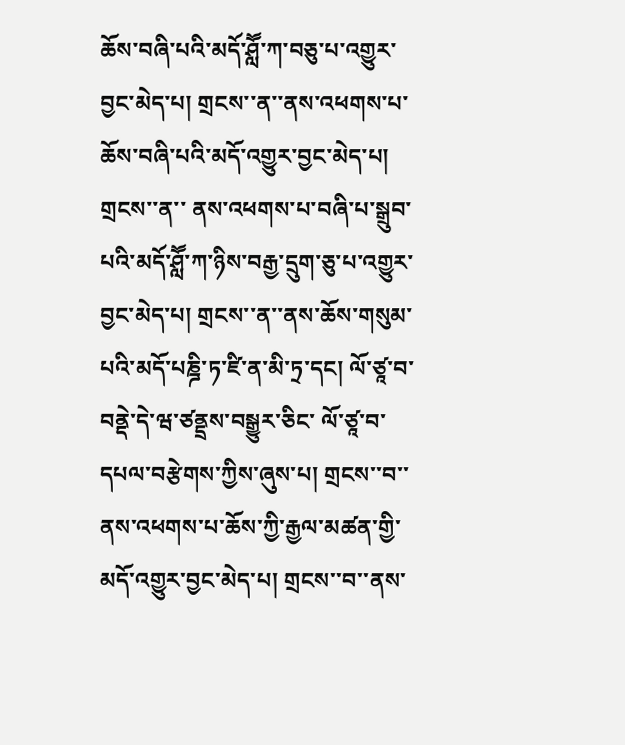ཆོས་བཞི་པའི་མདོ་ཤླཽ་ཀ་བཅུ་པ་འགྱུར་བྱང་མེད་པ། གྲངས་་ན་་ནས་འཕགས་པ་ཆོས་བཞི་པའི་མདོ་འགྱུར་བྱང་མེད་པ། གྲངས་་ན་་ ནས་འཕགས་པ་བཞི་པ་སྒྲུབ་པའི་མདོ་ཤླཽ་ཀ་ཉིས་བརྒྱ་དྲུག་ཅུ་པ་འགྱུར་བྱང་མེད་པ། གྲངས་་ན་་ནས་ཆོས་གསུམ་པའི་མདོ་པཎྜི་ཏ་ཛི་ན་མི་ཏྲ་དང། ལོ་ཙཱ་བ་བནྡེ་དེ་ཝ་ཙནྡྲས་བསྒྱུར་ཅིང་ ལོ་ཙཱ་བ་དཔལ་བརྩེགས་ཀྱིས་ཞུས་པ། གྲངས་་བ་་ནས་འཕགས་པ་ཆོས་ཀྱི་རྒྱལ་མཚན་གྱི་མདོ་འགྱུར་བྱང་མེད་པ། གྲངས་་བ་་ནས་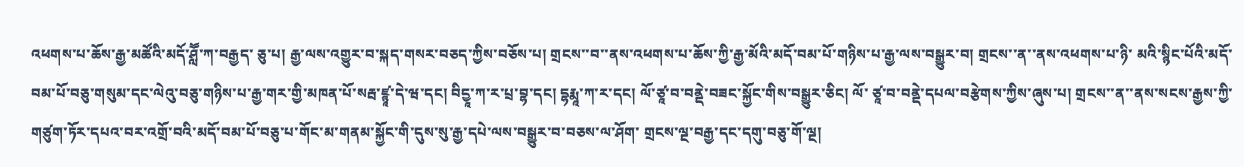འཕགས་པ་ཆོས་རྒྱ་མཚོའི་མདོ་ཤླཽ་ཀ་བརྒྱད་ ཅུ་པ། རྒྱ་ལས་འགྱུར་བ་སྐད་གསར་བཅད་ཀྱིས་བཅོས་པ། གྲངས་་བ་་ནས་འཕགས་པ་ཆོས་ཀྱི་རྒྱ་མོའི་མདོ་བམ་པོ་གཉིས་པ་རྒྱ་ལས་བསྒྱུར་བ། གྲངས་་ན་་ནས་འཕགས་པ་ཉི་ མའི་སྙིང་པོའི་མདོ་བམ་པོ་བཅུ་གསུམ་དང་ལེའུ་བཅུ་གཉིས་པ་རྒྱ་གར་གྱི་མཁན་པོ་སརྦ་ཛྙཱ་དེ་ཝ་དང། བིདྱཱ་ཀ་ར་པྲ་བྷ་དང། དྷརྨཱ་ཀ་ར་དང། ལོ་ཙཱ་བ་བནྡེ་བཟང་སྐྱོང་གིས་བསྒྱུར་ཅིང། ལོ་ ཙཱ་བ་བནྡེ་དཔལ་བརྩེགས་ཀྱིས་ཞུས་པ། གྲངས་་ན་་ནས་སངས་རྒྱས་ཀྱི་གཙུག་ཏོར་དཔའ་བར་འགྲོ་བའི་མདོ་བམ་པོ་བཅུ་པ་གོང་མ་གནམ་སྐྱོང་གི་དུས་སུ་རྒྱ་དཔེ་ལས་བསྒྱུར་བ་བཅས་ལ་ཤོག་ གྲངས་ལྔ་བརྒྱ་དང་དགུ་བཅུ་གོ་ལྔ།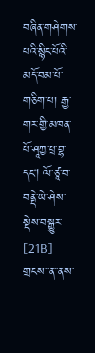བཞིན་གཤེགས་པའི་སྙིང་པོའི་མདོ་བམ་པོ་གཅིག་པ། རྒྱ་གར་གྱི་མཁན་པོ་ཤཱཀྱ་པྲ་བྷ་དང། ལོ་ཙཱ་བ་བནྡེ་ཡེ་ཤེས་སྡེས་བསྒྱུར་ [21B] གྲངས་་ན་་ནས་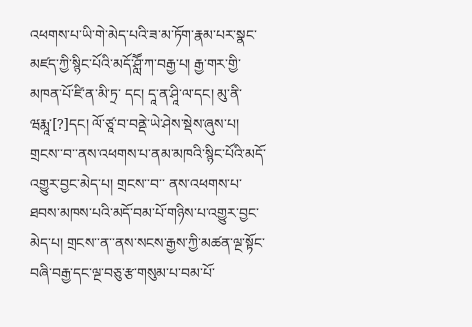འཕགས་པ་ཡི་གེ་མེད་པའི་ཟ་མ་ཏོག་རྣམ་པར་སྣང་མཛད་ཀྱི་སྙིང་པོའི་མདོ་ཤླཽ་ཀ་བརྒྱ་པ། རྒྱ་གར་གྱི་མཁན་པོ་ཛི་ན་མི་ཏྲ་ དང། དཱ་ན་ཤཱི་ལ་དང། མུ་ནི་ཝརྨཱ་[?]དང། ལོ་ཙཱ་བ་བནྡེ་ཡེ་ཤེས་སྡེས་ཞུས་པ། གྲངས་་བ་་ནས་འཕགས་པ་ནམ་མཁའི་སྙིང་པོའི་མདོ་འགྱུར་བྱང་མེད་པ། གྲངས་་བ་་ ནས་འཕགས་པ་ཐབས་མཁས་པའི་མདོ་བམ་པོ་གཉིས་པ་འགྱུར་བྱང་མེད་པ། གྲངས་་ན་་ནས་སངས་རྒྱས་ཀྱི་མཚན་ལྔ་སྟོང་བཞི་བརྒྱ་དང་ལྔ་བཅུ་རྩ་གསུམ་པ་བམ་པོ་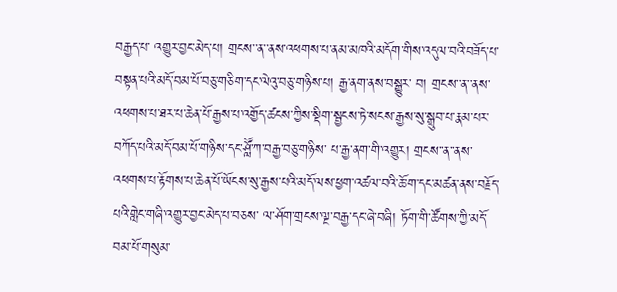བརྒྱད་པ་ འགྱུར་བྱང་མེད་པ། གྲངས་་ན་་ནས་འཕགས་པ་ནམ་མཁའི་མདོག་གིས་འདུལ་བའི་བཟོད་པ་བསྟན་པའི་མདོ་བམ་པོ་བཅུ་གཅིག་དང་ལེའུ་བཅུ་གཉིས་པ། རྒྱ་ནག་ནས་བསྒྱུར་ བ། གྲངས་་ན་་ནས་འཕགས་པ་ཐར་པ་ཆེན་པོ་རྒྱས་པ་འགྱོད་ཚངས་ཀྱིས་སྡིག་སྦྱངས་ཏེ་སངས་རྒྱས་སུ་སྒྲུབ་པ་རྣམ་པར་བཀོད་པའི་མདོ་བམ་པོ་གཉིས་དང་ཤླཽ་ཀ་བརྒྱ་བཅུ་གཉིས་ པ་རྒྱ་ནག་གི་འགྱུར། གྲངས་་ན་་ནས་འཕགས་པ་རྟོགས་པ་ཆེན་པོ་ཡོངས་སུ་རྒྱས་པའི་མདོ་ལས་ཕྱག་འཚལ་བའི་ཆོ་ག་དང་མཚན་ནས་བརྗོད་པའི་གླེང་གཞི་འགྱུར་བྱང་མེད་པ་བཅས་ ལ་ཤོག་གྲངས་ལྔ་བརྒྱ་དང་ཞེ་བཞི། ཏོག་གི་ཚོགས་ཀྱི་མདོ་བམ་པོ་གསུམ་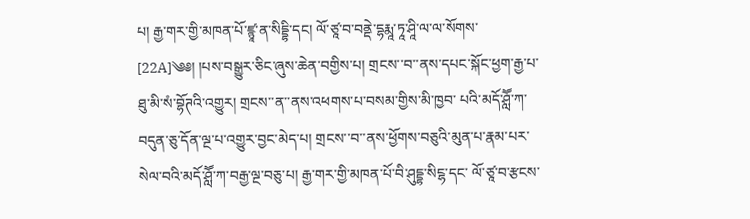པ། རྒྱ་གར་གྱི་མཁན་པོ་ཛྙཱ་ན་སིདྡྷི་དང། ལོ་ཙཱ་བ་བནྡེ་དྷརྨཱ་ཏཱ་ཤཱི་ལ་ལ་སོགས་ [22A]༄༅། །པས་བསྒྱུར་ཅིང་ཞུས་ཆེན་བགྱིས་པ། གྲངས་་བ་་ནས་དཔང་སྐོང་ཕྱག་རྒྱ་པ་ཐུ་མི་སཾ་བྷོཊའི་འགྱུར། གྲངས་་ན་་ནས་འཕགས་པ་བསམ་གྱིས་མི་ཁྱབ་ པའི་མདོ་ཤླཽ་ཀ་བདུན་ཅུ་དོན་ལྔ་པ་འགྱུར་བྱང་མེད་པ། གྲངས་་བ་་ནས་ཕྱོགས་བཅུའི་མུན་པ་རྣམ་པར་སེལ་བའི་མདོ་ཤླཽ་ཀ་བརྒྱ་ལྔ་བཅུ་པ། རྒྱ་གར་གྱི་མཁན་པོ་བི་ཤུདྡྷ་སིངྷ་དང་ ལོ་ཙཱ་བ་རྩངས་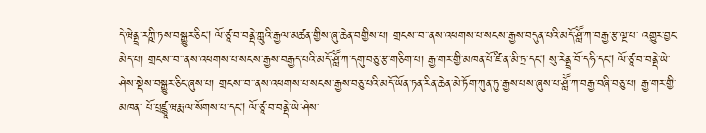དེ་ཝེནྡྲ་རཀྵི་ཏས་བསྒྱུར་ཅིང། ལོ་ཙཱ་བ་བནྡེ་ཀླུའི་རྒྱལ་མཚན་གྱིས་ཞུ་ཆེན་བགྱིས་པ། གྲངས་་བ་་ནས་འཕགས་པ་སངས་རྒྱས་བདུན་པའི་མདོ་ཤླཽ་ཀ་བརྒྱ་རྩ་ལྔ་པ་ འགྱུར་བྱང་མེད་པ། གྲངས་་བ་་ནས་འཕགས་པ་སངས་རྒྱས་བརྒྱད་པའི་མདོ་ཤླཽ་ཀ་དགུ་བཅུ་རྩ་གཅིག་པ། རྒྱ་གར་གྱི་མཁན་པོ་ཛི་ན་མི་ཏྲ་དང། སུ་རེནྡྲ་བོ་དཧི་དང། ལོ་ཙཱ་བ་བནྡེ་ཡེ་ ཤེས་སྡེས་བསྒྱུར་ཅིང་ཞུས་པ། གྲངས་་བ་་ནས་འཕགས་པ་སངས་རྒྱས་བཅུ་པའི་མདོ་ཡོན་ཏན་རིན་ཆེན་མེ་ཏོག་ཀུན་ཏུ་རྒྱས་པས་ཞུས་པ་ཤླཽ་ཀ་བརྒྱ་བཞི་བཅུ་པ། རྒྱ་གར་གྱི་མཁན་ པོ་པྲཛྙཱ་ཝརྨ་ལ་སོགས་པ་དང། ལོ་ཙཱ་བ་བནྡེ་ཡེ་ཤེས་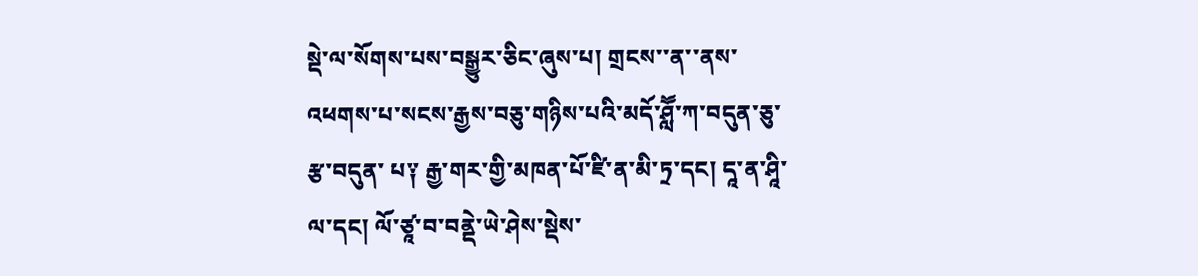སྡེ་ལ་སོགས་པས་བསྒྱུར་ཅིང་ཞུས་པ། གྲངས་་ན་་ནས་འཕགས་པ་སངས་རྒྱས་བཅུ་གཉིས་པའི་མདོ་ཤླཽ་ཀ་བདུན་ཅུ་རྩ་བདུན་ པ༑ རྒྱ་གར་གྱི་མཁན་པོ་ཛི་ན་མི་ཏྲ་དང། དཱ་ན་ཤཱི་ལ་དང། ལོ་ཙཱ་བ་བནྡེ་ཡེ་ཤེས་སྡེས་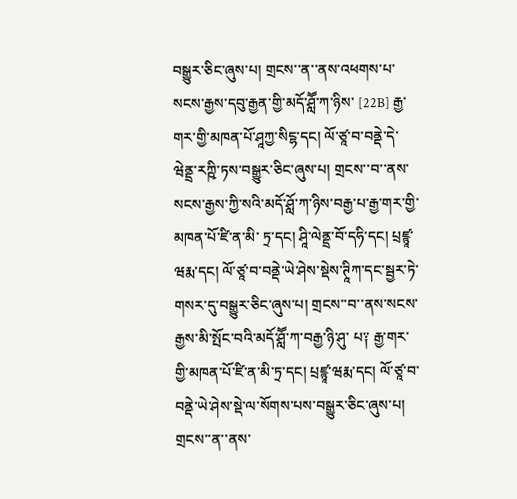བསྒྱུར་ཅིང་ཞུས་པ། གྲངས་་ན་་ནས་འཕགས་པ་སངས་རྒྱས་དབུ་རྒྱན་གྱི་མདོ་ཤླཽ་ཀ་ཉིས་ [22B] རྒྱ་གར་གྱི་མཁན་པོ་ཤཱཀྱ་སིངྷ་དང། ལོ་ཙཱ་བ་བནྡེ་དེ་ཝེནྡྲ་རཀྵི་ཏས་བསྒྱུར་ཅིང་ཞུས་པ། གྲངས་་བ་་ནས་སངས་རྒྱས་ཀྱི་སའི་མདོ་ཤློ་ཀ་ཉིས་བརྒྱ་པ་རྒྱ་གར་གྱི་མཁན་པོ་ཛི་ན་མི་ ཏྲ་དང། ཤཱི་ལེནྡྲ་བོ་དཧི་དང། པྲཛྙཱ་ཝརྨ་དང། ལོ་ཙཱ་བ་བནྡེ་ཡེ་ཤེས་སྡེས་ཊཱིཀ་དང་སྦྱར་ཏེ་གསར་དུ་བསྒྱུར་ཅིང་ཞུས་པ། གྲངས་་བ་་ནས་སངས་རྒྱས་མི་སྤོང་བའི་མདོ་ཤླཽ་ཀ་བརྒྱ་ཉི་ཤུ་ པ༑ རྒྱ་གར་གྱི་མཁན་པོ་ཛི་ན་མི་ཏྲ་དང། པྲཛྙཱ་ཝརྨ་དང། ལོ་ཙཱ་བ་བནྡེ་ཡེ་ཤེས་སྡེ་ལ་སོགས་པས་བསྒྱུར་ཅིང་ཞུས་པ། གྲངས་་ན་་ནས་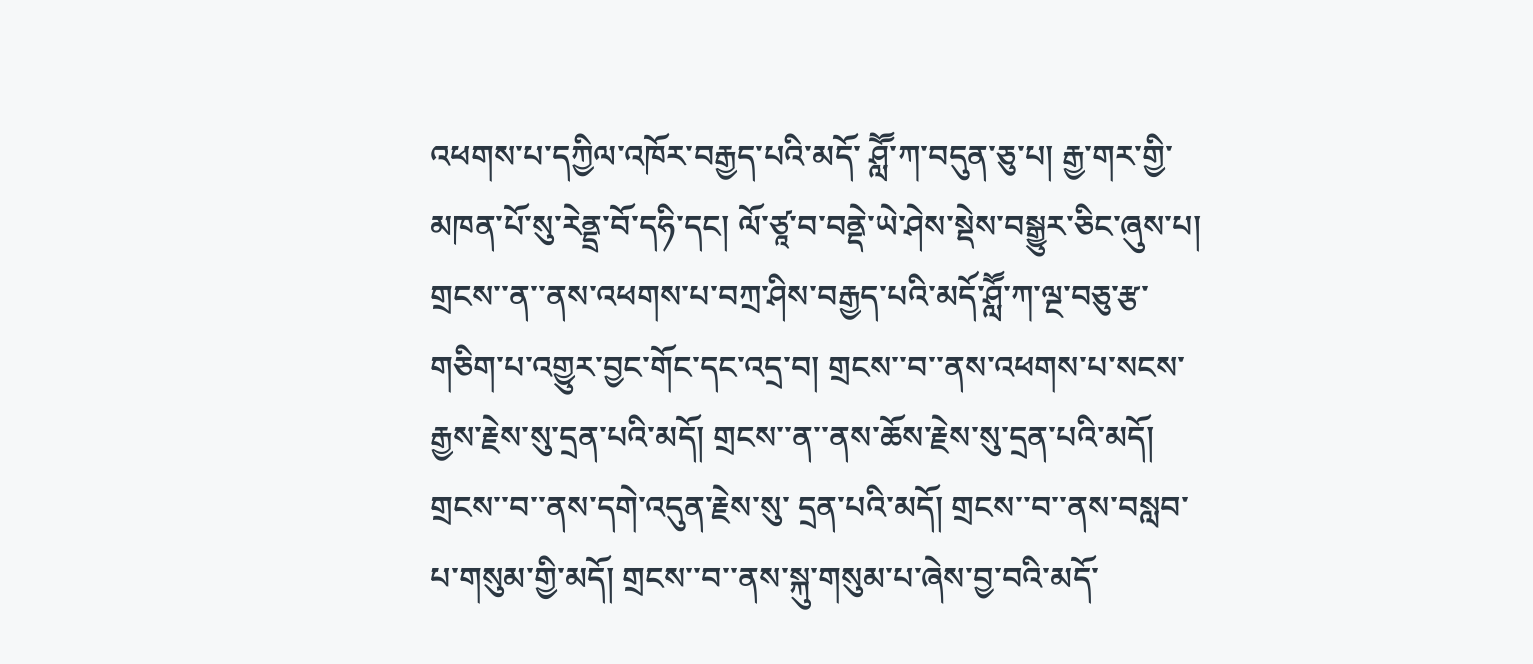འཕགས་པ་དཀྱིལ་འཁོར་བརྒྱད་པའི་མདོ་ ཤླཽ་ཀ་བདུན་ཅུ་པ། རྒྱ་གར་གྱི་མཁན་པོ་སུ་རེནྡྲ་བོ་དཧི་དང། ལོ་ཙཱ་བ་བནྡེ་ཡེ་ཤེས་སྡེས་བསྒྱུར་ཅིང་ཞུས་པ། གྲངས་་ན་་ནས་འཕགས་པ་བཀྲ་ཤིས་བརྒྱད་པའི་མདོ་ཤླཽ་ཀ་ལྔ་བཅུ་རྩ་ གཅིག་པ་འགྱུར་བྱང་གོང་དང་འདྲ་བ། གྲངས་་བ་་ནས་འཕགས་པ་སངས་རྒྱས་རྗེས་སུ་དྲན་པའི་མདོ། གྲངས་་ན་་ནས་ཆོས་རྗེས་སུ་དྲན་པའི་མདོ། གྲངས་་བ་་ནས་དགེ་འདུན་རྗེས་སུ་ དྲན་པའི་མདོ། གྲངས་་བ་་ནས་བསླབ་པ་གསུམ་གྱི་མདོ། གྲངས་་བ་་ནས་སྐུ་གསུམ་པ་ཞེས་བྱ་བའི་མདོ་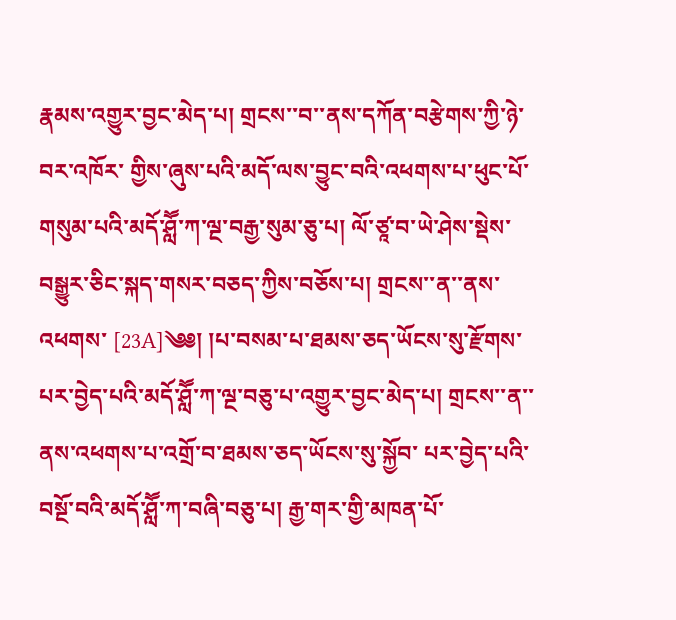རྣམས་འགྱུར་བྱང་མེད་པ། གྲངས་་བ་་ནས་དཀོན་བརྩེགས་ཀྱི་ཉེ་བར་འཁོར་ གྱིས་ཞུས་པའི་མདོ་ལས་བྱུང་བའི་འཕགས་པ་ཕུང་པོ་གསུམ་པའི་མདོ་ཤླཽ་ཀ་ལྔ་བརྒྱ་སུམ་ཅུ་པ། ལོ་ཙཱ་བ་ཡེ་ཤེས་སྡེས་བསྒྱུར་ཅིང་སྐད་གསར་བཅད་ཀྱིས་བཅོས་པ། གྲངས་་ན་་ནས་འཕགས་ [23A]༄༅། །པ་བསམ་པ་ཐམས་ཅད་ཡོངས་སུ་རྫོགས་པར་བྱེད་པའི་མདོ་ཤླཽ་ཀ་ལྔ་བཅུ་པ་འགྱུར་བྱང་མེད་པ། གྲངས་་ན་་ནས་འཕགས་པ་འགྲོ་བ་ཐམས་ཅད་ཡོངས་སུ་སྐྱོབ་ པར་བྱེད་པའི་བསྔོ་བའི་མདོ་ཤླཽ་ཀ་བཞི་བཅུ་པ། རྒྱ་གར་གྱི་མཁན་པོ་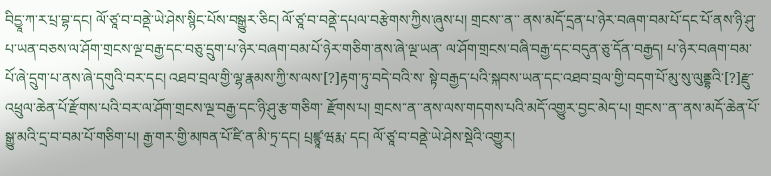བིདྱཱ་ཀ་ར་པྲ་བྷ་དང། ལོ་ཙཱ་བ་བནྡེ་ཡེ་ཤེས་སྙིང་པོས་བསྒྱུར་ཅིང། ལོ་ཙཱ་བ་བནྡེ་དཔལ་བརྩེགས་ཀྱིས་ཞུས་པ། གྲངས་་ན་་ ནས་མདོ་དྲན་པ་ཉེར་བཞག་བམ་པོ་དང་པོ་ནས་ཉི་ཤུ་པ་ཡན་བཅས་ལ་ཤོག་གྲངས་ལྔ་བརྒྱ་དང་བཅུ་དྲུག་པ་ཉེར་བཞག་བམ་པོ་ཉེར་གཅིག་ནས་ཞེ་ལྔ་ཡན་ ལ་ཤོག་གྲངས་བཞི་བརྒྱ་དང་བདུན་ཅུ་དོན་བརྒྱད། པ་ཉེར་བཞག་བམ་པོ་ཞེ་དྲུག་པ་ནས་ཞེ་དགུའི་བར་དང། འཐབ་བྲལ་གྱི་ལྷ་རྣམས་ཀྱི་ས་ལས་[?]རྟག་ཏུ་བདེ་བའི་ས་ སྟེ་བརྒྱད་པའི་སྐབས་ཡན་དང་འཐབ་བྲལ་གྱི་བདག་པོ་མུ་སུ་ལུནྡྷའི་[?]རྫུ་འཕྲུལ་ཆེན་པོ་རྫོགས་པའི་བར་ལ་ཤོག་གྲངས་ལྔ་བརྒྱ་དང་ཉི་ཤུ་རྩ་གཅིག་ རྫོགས་པ། གྲངས་་ན་་ནས་ལས་གདགས་པའི་མདོ་འགྱུར་བྱང་མེད་པ། གྲངས་་ན་་ནས་མདོ་ཆེན་པོ་སྒྱུ་མའི་དྲ་བ་བམ་པོ་གཅིག་པ། རྒྱ་གར་གྱི་མཁན་པོ་ཛི་ན་མི་ཏྲ་དང། པྲཛྙཱ་ཝརྨ་ དང། ལོ་ཙཱ་བ་བནྡེ་ཡེ་ཤེས་སྡེའི་འགྱུར།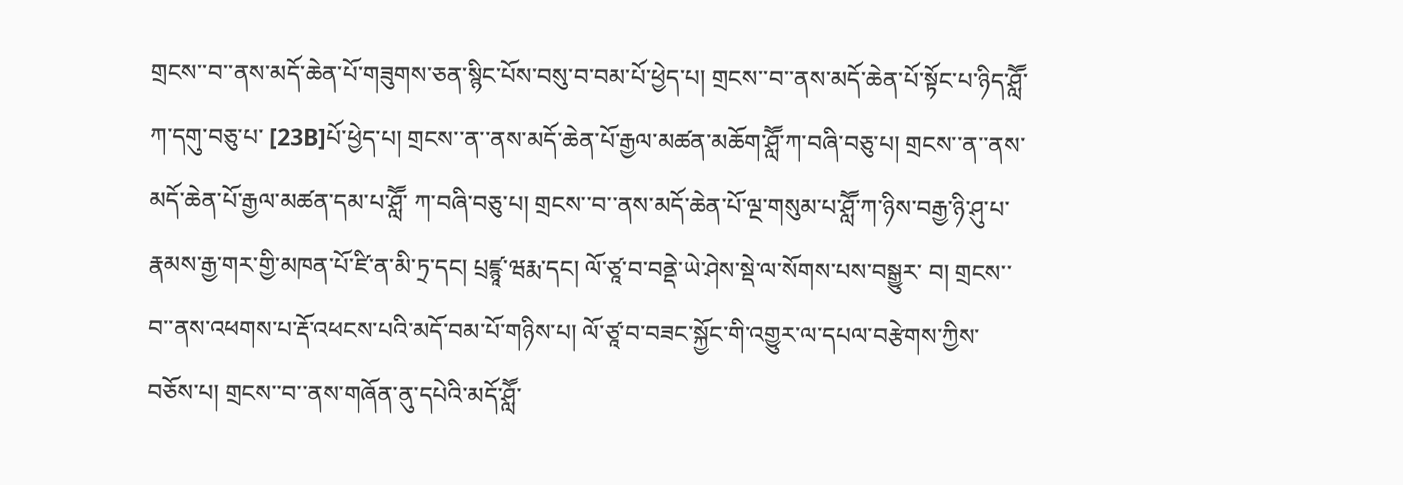གྲངས་་བ་་ནས་མདོ་ཆེན་པོ་གཟུགས་ཅན་སྙིང་པོས་བསུ་བ་བམ་པོ་ཕྱེད་པ། གྲངས་་བ་་ནས་མདོ་ཆེན་པོ་སྟོང་པ་ཉིད་ཤླཽ་ཀ་དགུ་བཅུ་པ་ [23B]པོ་ཕྱེད་པ། གྲངས་་ན་་ནས་མདོ་ཆེན་པོ་རྒྱལ་མཚན་མཆོག་ཤླཽ་ཀ་བཞི་བཅུ་པ། གྲངས་་ན་་ནས་མདོ་ཆེན་པོ་རྒྱལ་མཚན་དམ་པ་ཤླཽ་ ཀ་བཞི་བཅུ་པ། གྲངས་་བ་་ནས་མདོ་ཆེན་པོ་ལྔ་གསུམ་པ་ཤླཽ་ཀ་ཉིས་བརྒྱ་ཉི་ཤུ་པ་རྣམས་རྒྱ་གར་གྱི་མཁན་པོ་ཛི་ན་མི་ཏྲ་དང། པྲཛྙཱ་ཝརྨ་དང། ལོ་ཙཱ་བ་བནྡེ་ཡེ་ཤེས་སྡེ་ལ་སོགས་པས་བསྒྱུར་ བ། གྲངས་་བ་་ནས་འཕགས་པ་རྡོ་འཕངས་པའི་མདོ་བམ་པོ་གཉིས་པ། ལོ་ཙཱ་བ་བཟང་སྐྱོང་གི་འགྱུར་ལ་དཔལ་བརྩེགས་ཀྱིས་བཅོས་པ། གྲངས་་བ་་ནས་གཞོན་ནུ་དཔེའི་མདོ་ཤླཽ་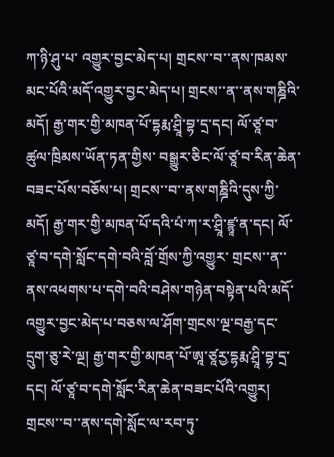ཀ་ཉི་ཤུ་པ་ འགྱུར་བྱང་མེད་པ། གྲངས་་བ་་ནས་ཁམས་མང་པོའི་མདོ་འགྱུར་བྱང་མེད་པ། གྲངས་་ན་་ནས་གཎྜིའི་མདོ། རྒྱ་གར་གྱི་མཁན་པོ་དྷརྨ་ཤྲཱི་བྷ་དྲ་དང། ལོ་ཙཱ་བ་ཚུལ་ཁྲིམས་ཡོན་ཏན་གྱིས་ བསྒྱུར་ཅིང་ལོ་ཙཱ་བ་རིན་ཆེན་བཟང་པོས་བཅོས་པ། གྲངས་་བ་་ནས་གཎྜིའི་དུས་ཀྱི་མདོ། རྒྱ་གར་གྱི་མཁན་པོ་དའི་པཾ་ཀ་ར་ཤྲཱི་ཛྙཱ་ན་དང། ལོ་ཙཱ་བ་དགེ་སློང་དགེ་བའི་བློ་གྲོས་ཀྱི་འགྱུར་ གྲངས་་ན་་ནས་འཕགས་པ་དགེ་བའི་བཤེས་གཉེན་བསྟེན་པའི་མདོ་འགྱུར་བྱང་མེད་པ་བཅས་ལ་ཤོག་གྲངས་ལྔ་བརྒྱ་དང་དྲུག་ཅུ་རེ་ལྔ། རྒྱ་གར་གྱི་མཁན་པོ་ཨཱ་ཙཱརྱ་དྷརྨ་ཤྲཱི་བྷ་དྲ་དང། ལོ་ཙཱ་བ་དགེ་སློང་རིན་ཆེན་བཟང་པོའི་འགྱུར། གྲངས་་བ་་ནས་དགེ་སློང་ལ་རབ་ཏུ་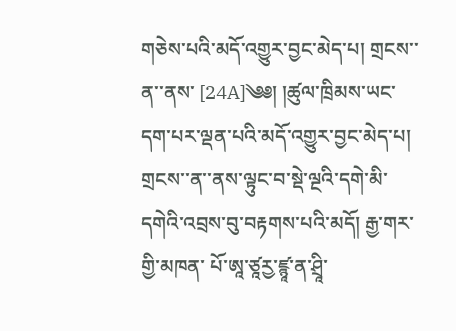གཅེས་པའི་མདོ་འགྱུར་བྱང་མེད་པ། གྲངས་་ན་་ནས་ [24A]༄༅། །ཚུལ་ཁྲིམས་ཡང་དག་པར་ལྡན་པའི་མདོ་འགྱུར་བྱང་མེད་པ། གྲངས་་ན་་ནས་ལྟུང་བ་སྡེ་ལྔའི་དགེ་མི་དགེའི་འབྲས་བུ་བརྟགས་པའི་མདོ། རྒྱ་གར་གྱི་མཁན་ པོ་ཨཱ་ཙཱརྱ་ཛྙཱ་ན་ཤྲཱི་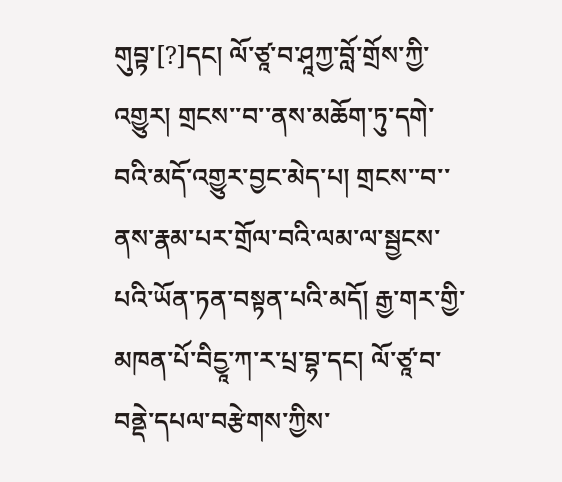གུབྟ་[?]དང། ལོ་ཙཱ་བ་ཤཱཀྱ་བློ་གྲོས་ཀྱི་འགྱུར། གྲངས་་བ་་ནས་མཆོག་ཏུ་དགེ་བའི་མདོ་འགྱུར་བྱང་མེད་པ། གྲངས་་བ་་ནས་རྣམ་པར་གྲོལ་བའི་ལམ་ལ་སྦྱངས་ པའི་ཡོན་ཏན་བསྟན་པའི་མདོ། རྒྱ་གར་གྱི་མཁན་པོ་བིདྱཱ་ཀ་ར་པྲ་བྷ་དང། ལོ་ཙཱ་བ་བནྡེ་དཔལ་བརྩེགས་ཀྱིས་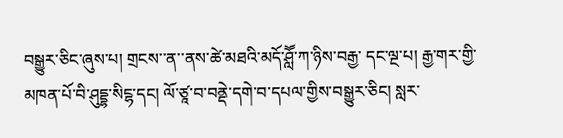བསྒྱུར་ཅིང་ཞུས་པ། གྲངས་་ན་་ནས་ཚེ་མཐའི་མདོ་ཤླཽ་ཀ་ཉིས་བརྒྱ་ དང་ལྔ་པ། རྒྱ་གར་གྱི་མཁན་པོ་བི་ཤུདྡྷ་སིངྷ་དང། ལོ་ཙཱ་བ་བནྡེ་དགེ་བ་དཔལ་གྱིས་བསྒྱུར་ཅིང། སླར་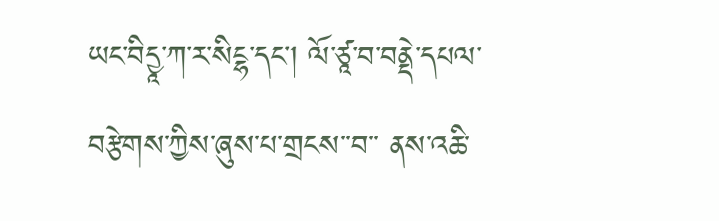ཡང་བིདྱཱ་ཀ་ར་སིངྷ་དང། ལོ་ཙཱ་བ་བནྡེ་དཔལ་བརྩེགས་ཀྱིས་ཞུས་པ་གྲངས་་བ་་ ནས་འཆི་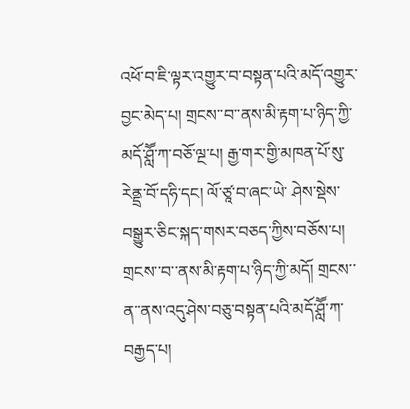འཕོ་བ་ཇི་ལྟར་འགྱུར་བ་བསྟན་པའི་མདོ་འགྱུར་བྱང་མེད་པ། གྲངས་་བ་་ནས་མི་རྟག་པ་ཉིད་ཀྱི་མདོ་ཤླཽ་ཀ་བཅོ་ལྔ་པ། རྒྱ་གར་གྱི་མཁན་པོ་སུ་རེནྡྲ་བོ་དཧི་དང། ལོ་ཙཱ་བ་ཞང་ཡེ་ ཤེས་སྡེས་བསྒྱུར་ཅིང་སྐད་གསར་བཅད་ཀྱིས་བཅོས་པ། གྲངས་་བ་་ནས་མི་རྟག་པ་ཉིད་ཀྱི་མདོ། གྲངས་་ན་་ནས་འདུ་ཤེས་བཅུ་བསྟན་པའི་མདོ་ཤླཽ་ཀ་བརྒྱད་པ།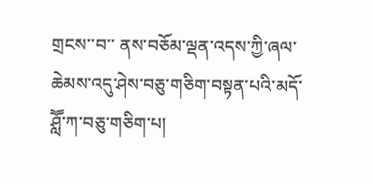གྲངས་་བ་་ ནས་བཅོམ་ལྡན་འདས་ཀྱི་ཞལ་ཆེམས་འདུ་ཤེས་བཅུ་གཅིག་བསྟན་པའི་མདོ་ཤླཽ་ཀ་བཅུ་གཅིག་པ།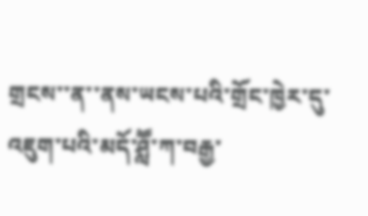གྲངས་་ན་་ནས་ཡངས་པའི་གྲོང་ཁྱེར་དུ་འཇུག་པའི་མདོ་ཤླཽ་ཀ་བརྒྱ་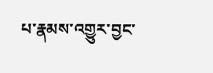པ་རྣམས་འགྱུར་བྱང་